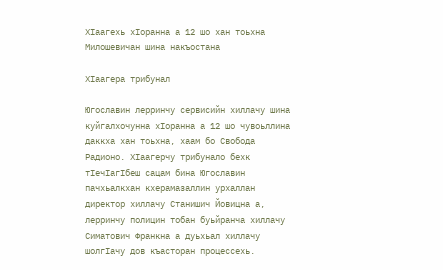ХIаагехь хIоранна а 12 шо хан тоьхна Милошевичан шина накъостана

ХIаагера трибунал

Югославин лерринчу сервисийн хиллачу шина куйгалхочунна хIоранна а 12 шо чувоьллина даккха хан тоьхна, хаам бо Свобода Радионо. ХIаагерчу трибунало бехк тIечIагIбеш сацам бина Югославин пачхьалкхан кхерамазаллин урхаллан директор хиллачу Станишич Йовицна а, лерринчу полицин тобан буьйранча хиллачу Симатович Франкна а дуьхьал хиллачу шолгIачу дов къасторан процессехь.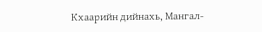Кхаарийн дийнахь, Мангал-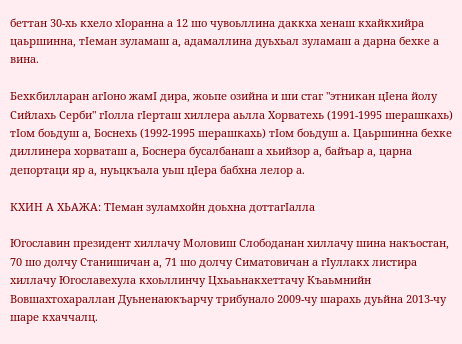беттан 30-хь кхело хIоранна а 12 шо чувоьллина даккха хенаш кхайкхийра цаьршинна, тIеман зуламаш а, адамаллина дуьхьал зуламаш а дарна бехке а вина.

Бехкбилларан агIоно жамI дира, жоьпе озийна и ши стаг "этникан цIена йолу Сийлахь Серби" гIолла гIерташ хиллера аьлла Хорватехь (1991-1995 шерашкахь) тIом боьдуш а, Боснехь (1992-1995 шерашкахь) тIом боьдуш а. Цаьршинна бехке диллинера хорваташ а, Боснера бусалбанаш а хьийзор а, байъар а, царна депортаци яр а, нуьцкъала уьш цIера бабхна лелор а.

КХИН А ХЬАЖА: ТIеман зуламхойн доьхна доттагIалла

Югославин президент хиллачу Моловиш Слободанан хиллачу шина накъостан, 70 шо долчу Станишичан а, 71 шо долчу Симатовичан а гIуллакх листира хиллачу Югославехула кхоьллинчу Цхьаьнакхеттачу Къаьмнийн Вовшахтохараллан Дуьненаюкъарчу трибунало 2009-чу шарахь дуьйна 2013-чу шаре кхаччалц.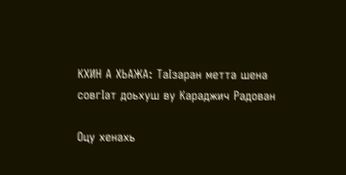КХИН А ХЬАЖА: ТаIзаран метта шена совгIат доьхуш ву Караджич Радован

Оцу хенахь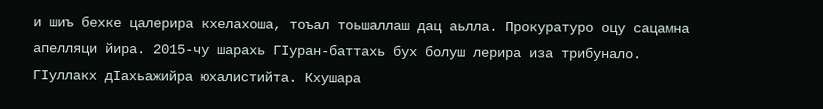и шиъ бехке цалерира кхелахоша, тоъал тоьшаллаш дац аьлла. Прокуратуро оцу сацамна апелляци йира. 2015-чу шарахь ГIуран-баттахь бух болуш лерира иза трибунало. ГIуллакх дIахьажийра юхалистийта. Кхушара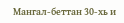Мангал-беттан 30-хь и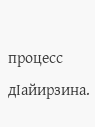процесс дIайирзина.